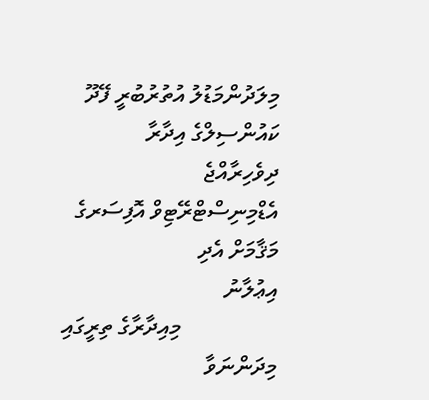މިލަދުންމަޑުލު އުތުރުބުރީ ފޭދޫ ކައުންސިލްގެ އިދާރާ
ދިވެހިރާއްޖެ
އެޑްމިނިސްޓްރޭޓިވް އޮފިސަރގެ މަޤާމަށް އެދި
އިޢުލާނު
                 މިއިދާރާގެ ތިރީގައި މިދަންނަވާ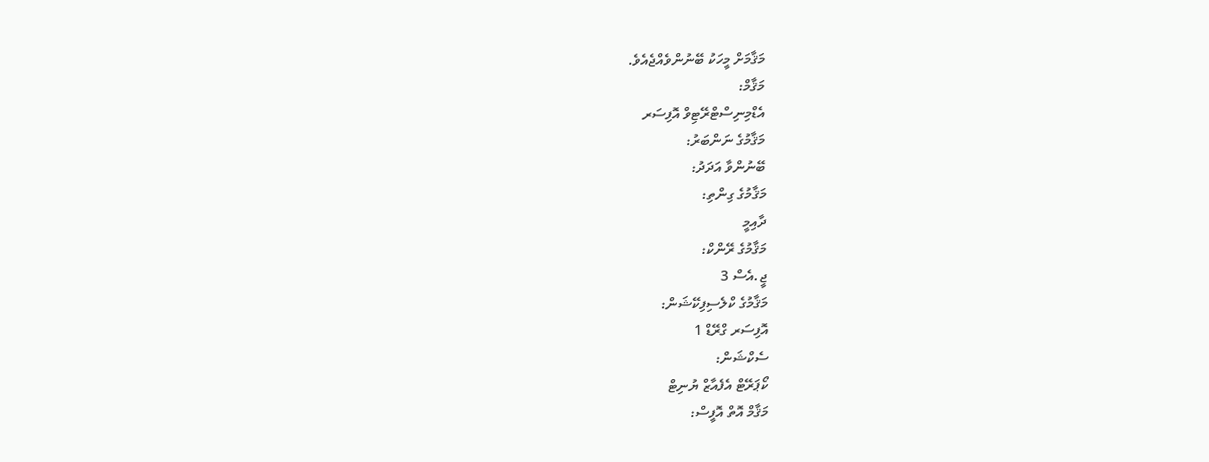މަޤާމަށް މީހަކު ބޭނުންވެއްޖެއެވެ.
މަޤާމް:
އެޑްމިނިސްޓްރޭޓިވް އޮފިސަރ
މަޤާމުގެ ނަންބަރު:
ބޭނުންވާ އަދަދު:
މަޤާމުގެ ގިންތި:
ދާއިމީ
މަޤާމުގެ ރޭންކް:
ޖީ.އެސް 3
މަޤާމުގެ ކްލެސިފިކޭޝަން:
އޮފިސަރ ގްރޭޑް 1
ސެކްޝަން:
ކޯޕަރޭޓް އެފެއާޒް ޔުނިޓް
މަޤާމް އޮތް އޮފީސް: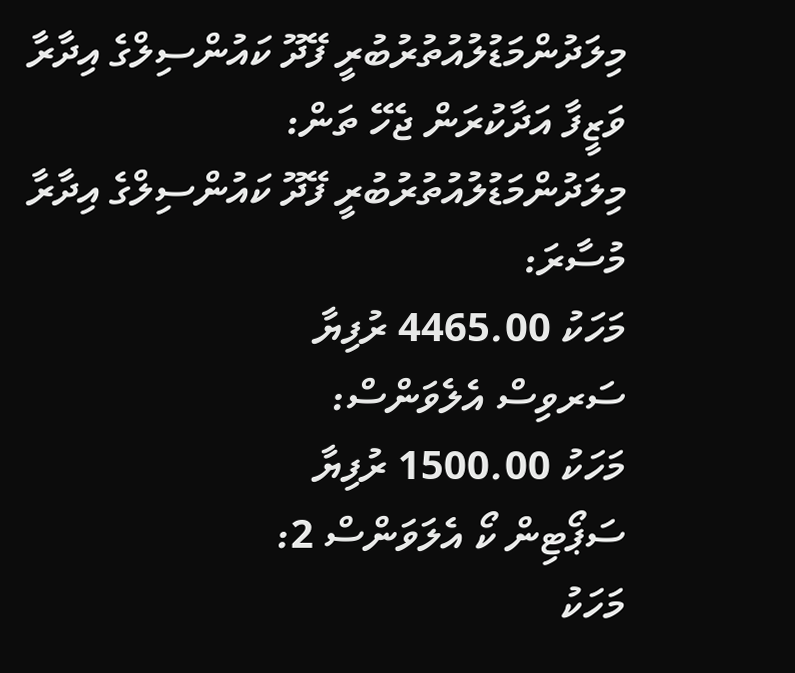މިލަދުންމަޑުލުއުތުރުބުރީ ފޭދޫ ކައުންސިލްގެ އިދާރާ
ވަޒީފާ އަދާކުރަން ޖެހޭ ތަން:
މިލަދުންމަޑުލުއުތުރުބުރީ ފޭދޫ ކައުންސިލްގެ އިދާރާ
މުސާރަ:
މަހަކު 4465.00 ރުފިޔާ
ސަރވިސް އެލެވަންސް:
މަހަކު 1500.00 ރުފިޔާ
ސަޕޯޓިން ކޯ އެލަވަންސް 2:
މަހަކު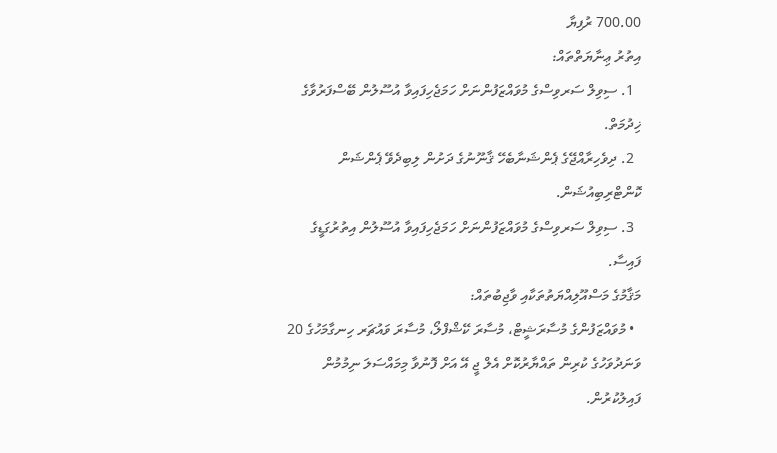700.00 ރުފިޔާ
އިތުރު ޢިނާޔަތްތައް:
  1. ސިވިލް ސަރވިސްގެ މުވައްޒަފުންނަށް ހަމަޖެހިފައިވާ އުސޫލުން ބޭސްފަރުވާގެ ޚިދުމަތް.
  2. ދިވެހިރާއްޖޭގެ ޕެންޝަނާބެހޭ ޤާނޫނުގެ ދަށުން ލިބިދެވޭ ޕެންޝަން ކޮންޓްރިބިއުޝަން.
  3. ސިވިލް ސަރވިސްގެ މުވައްޒަފުންނަށް ހަމަޖެހިފައިވާ އުސޫލުން އިތުރުގަޑީގެ ފައިސާ.
މަޤާމުގެ މަސްއޫލިއްޔަތުތަކާއި ވާޖިބުތައް:
  • މުވައްޒަފުންގެ މުސާރަޝީޓް، މުސާރަ ކޭޝްފްލޯ، މުސާރަ ވައުޗަރ ހިނގާމަހުގެ 20 ވަނަދުވަހުގެ ކުރިން ތައްޔާރުކޮށް އެލް ޖީ އޭ އަށް ފޮނުވާ މިމައްސަލަ ނިމުމުން ފައިލުކުރުން.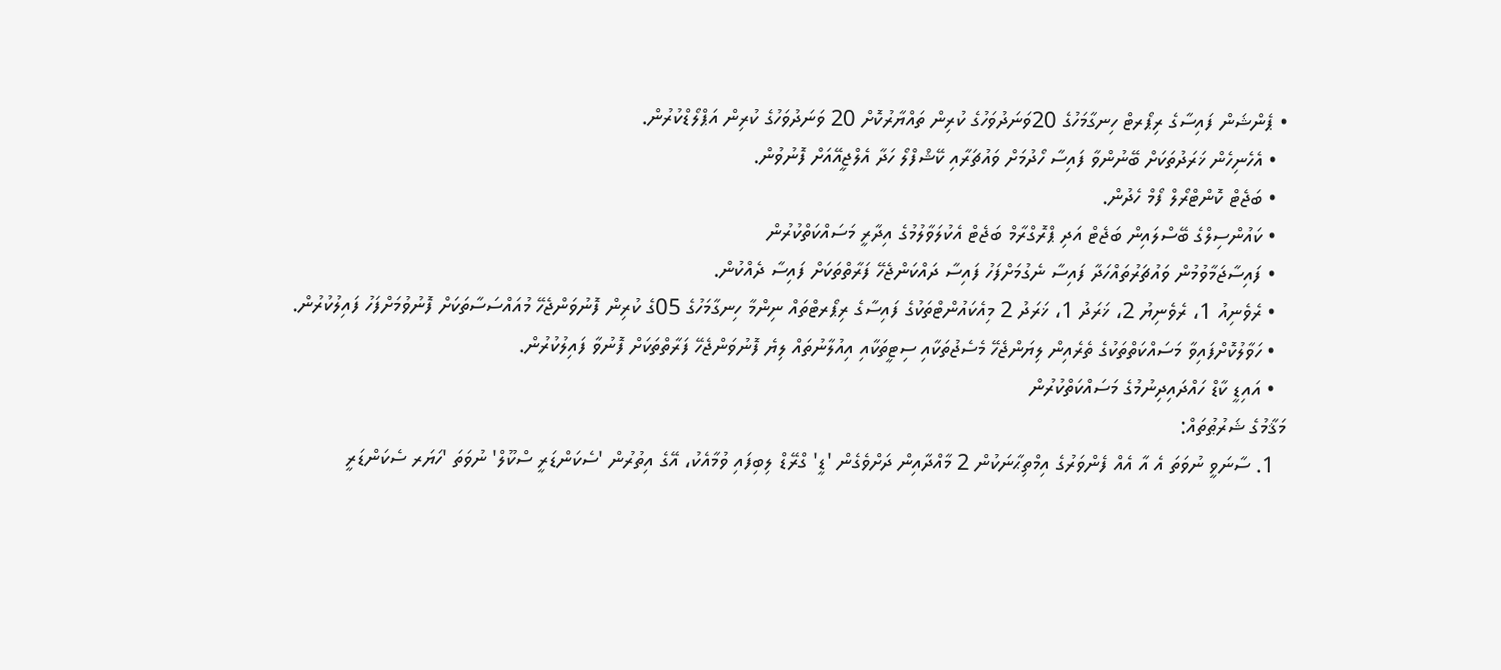• ޕެންޝަން ފައިސާގެ ރިޕޯރޓް ހިނގާމަހުގެ 20ވަނަދުވަހުގެ ކުރިން ތައްޔާރުކޮށް 20 ވަނަދުވަހުގެ ކުރިން އަޕްލޯޑްކުރުން.
  • އެހެނިހެން ޚަރަދުތަކަށް ބޭނުންވާ ފައިސާ ހޯދުމަށް ވައުޗަރާއި ކޭޝްފްލޯ ހަދާ އެލްޖީއޭއަށް ފޮނުވުން.
  • ބަޖެޓް ކޮންޓްރޯލް ފޯމް ހެދުން.
  • ކައުންސިލްގެ ބޭސްލައިން ބަޖެޓް އަދި ޕްރޮގްރާމް ބަޖެޓް އެކުލަވާލުމުގެ އިދާރީ މަސައްކަތްކުރުން
  • ފައިސާޖަމާވުމުން ވައުޗަރުތައްހަދާ ފައިސާ ނެގުމަށްފަހު ފައިސާ ދައްކަންޖެހޭ ފަރާތްތަކަށް ފައިސާ ދެއްކުން.
  • ރެވެނިއު 1، ރެވެނިޔު 2، ޚަރަދު 1، ޚަރަދު 2 މިއެކައުންޓްތަކުގެ ފައިސާގެ ރިޕޯރޓްތައް ނިންމާ ހިނގާމަހުގެ 05ގެ ކުރިން ފޮނުވަންޖެހޭ މުއައްސަސާތަކަށް ފޮނުވުމަށްފަހު ފައިލުކުރުން.
  • ހަވާލުކޮށްފައިވާ މަސައްކަތްތަކުގެ ތެރެއިން ލިޔަންޖެހޭ މެސެޖުތަކާއި ސިޓީތަކާއި އިއުލާނުތައް ލިޔެ ފޮނުވަންޖެހޭ ފަރާތްތަކަށް ފޮނުވާ ފައިލުކުރުން.
  • އައިޑީ ކާޑް ހައްދައިދިނުމުގެ މަސައްކަތްކުރުން
މަޤާމުގެ ޝަރުޠުތައް:
  1. ސާނަވީ ނުވަތަ އެ އާ އެއް ފެންވަރުގެ އިމްތިޙާނަކުން 2 މާއްދާއިން ދަށްވެގެން 'ޑީ' ގްރޭޑް ލިބިފައި ވުމާއެކު، އޭގެ އިތުރުން 'ސެކަންޑަރީ ސްކޫލް' ނުވަތަ 'ހަޔަރ ސެކަންޑަރީ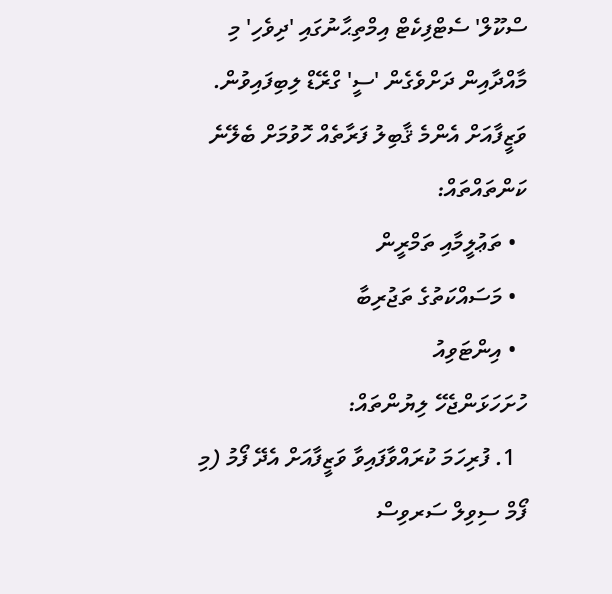ސްކޫލް' ސެޓްފިކެޓް އިމްތިޙާނުގައި 'ދިވެހި' މި މާއްދާއިން ދަށްވެގެން 'ސީ' ގްރޭޑް ލިބިފައިވުން.
ވަޒީފާއަށް އެންމެ ޤާބިލު ފަރާތެއް ހޮވުމަށް ބެލޭނެ ކަންތައްތައް:
  • ތަޢުލީމާއި ތަމްރީން
  • މަސައްކަތުގެ ތަޖުރިބާ
  • އިންޓަވިއު
ހުށަހަޅަންޖެހޭ ލިޔުންތައް:
  1. ފުރިހަމަ ކުރައްވާފައިވާ ވަޒީފާއަށް އެދޭ ފޯމު (މި ފޯމް ސިވިލް ސަރވިސް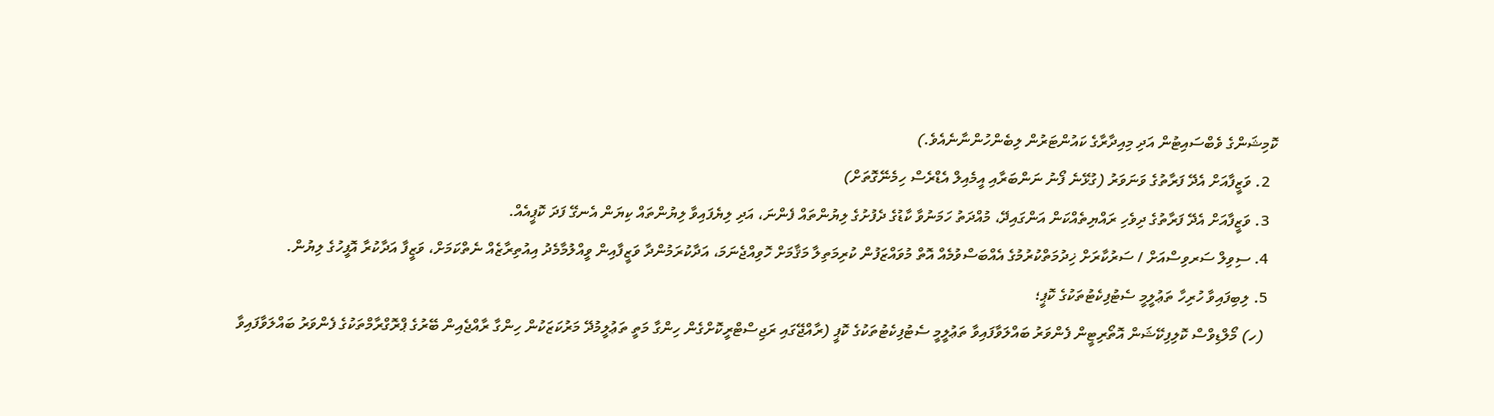ކޮމިޝަންގެ ވެބްސައިޓުން އަދި މިއިދާރާގެ ކައުންޓަރުން ލިބެންހުންނާނެއެވެ.)
  2. ވަޒީފާއަށް އެދޭ ފަރާތުގެ ވަނަވަރު (ގުޅޭނެ ފޯނު ނަންބަރާއި އީމެއިލް އެޑްރެސް ހިމެނޭގޮތަށް)
  3. ވަޒީފާއަށް އެދޭ ފަރާތުގެ ދިވެހި ރައްޔިތެއްކަން އަންގައިދޭ، މުއްދަތު ހަމަނުވާ ކާޑުގެ ދެފުށުގެ ލިޔުންތައް ފެންނަ، އަދި ލިޔެފައިވާ ލިޔުންތައް ކިޔަން އެނގޭ ފަދަ ކޮޕީއެއް.
  4. ސިވިލް ސަރވިސްއަށް / ސަރުކާރަށް ޚިދުމަތްކުރުމުގެ އެއްބަސްވުމެއް އޮތް މުވައްޒަފުން ކުރިމަތިލާ މަޤާމަށް ހޮވިއްޖެނަމަ، އަދާކުރަމުންދާ ވަޒީފާއިން ވީއްލުމާމެދު އިއުތިރާޒެއް ނެތްކަމަށް، ވަޒީފާ އަދާކުރާ އޮފީހުގެ ލިޔުން.
  5. ލިބިފައިވާ ހުރިހާ ތަޢުލީމީ ސެޓުފިކެޓުތަކުގެ ކޮޕީ؛
   (ހ) މޯލްޑިވްސް ކޮލިފިކޭޝަން އޮތޯރިޓީން ފެންވަރު ބައްލަވާފައިވާ ތަޢުލީމީ ސެޓުފިކެޓުތަކުގެ ކޮޕީ (ރާއްޖޭގައި ރަޖިސްޓްރީކޮށްގެން ހިންގާ މަތީ ތަޢުލީމުދޭ މަރުކަޒަކުން ހިންގާ ރާއްޖެއިން ބޭރުގެ ޕްރޮގްރާމްތަކުގެ ފެންވަރު ބައްލަވާފައިވާ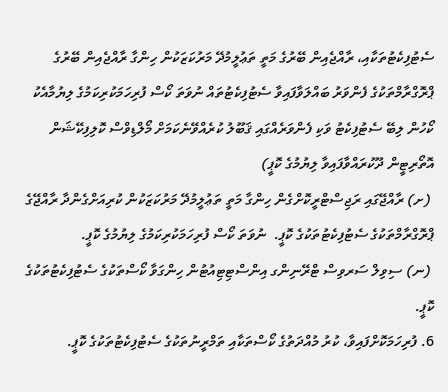ސެޓުފިކެޓުތަކާއި، ރާއްޖެއިން ބޭރުގެ މަތީ ތަޢުލީމުދޭ މަރުކަޒަކުން ހިންގާ ރާއްޖެއިން ބޭރުގެ ޕްރޮގްރާމްތަކުގެ ފެންވަރު ބައްލަވާފައިވާ ސެޓުފިކެޓުތައް ނުވަތަ ކޯސް ފުރިހަމަކުރިކަމުގެ ލިޔުމާއެކު ކޯހުން ލިބޭ ސެޓުފިކެޓު ވަކި ފެންވަރެއްގައި ޤަބޫލު ކުރެއްވޭނެކަމަށް މޯލްޑިވްސް ކޮލިފިކޭޝަން އޮތޯރިޓީން ދޫކުރައްވާފައިވާ ލިޔުމުގެ ކޮޕީ)
 (ށ) ރާއްޖޭގައި ރަޖިސްޓްރީކޮށްގެން ހިންގާ މަތީ ތަޢުލީމުދޭ މަރުކަޒަކުން ކުރިއަށްގެންދާ ރާއްޖޭގެ ޕްރޮގްރާމްތަކުގެ ސެޓުފިކެޓުތަކުގެ ކޮޕީ.  ނުވަތަ ކޯސް ފުރިހަމަކުރިކަމުގެ ލިޔުމުގެ ކޮޕީ.
 (ނ) ސިވިލް ސަރވިސް ޓްރޭނިންގ އިންސްޓިޓިއުޓުން ހިންގަވާ ކޯސްތަކުގެ ސެޓުފިކެޓުތަކުގެ ކޮޕީ.
6. ފުރިހަމަކޮށްފައިވާ، ކުރު މުއްދަތުގެ ކޯސްތަކާއި ތަމްރީނުތަކުގެ ސެޓުފިކެޓުތަކުގެ ކޮޕީ.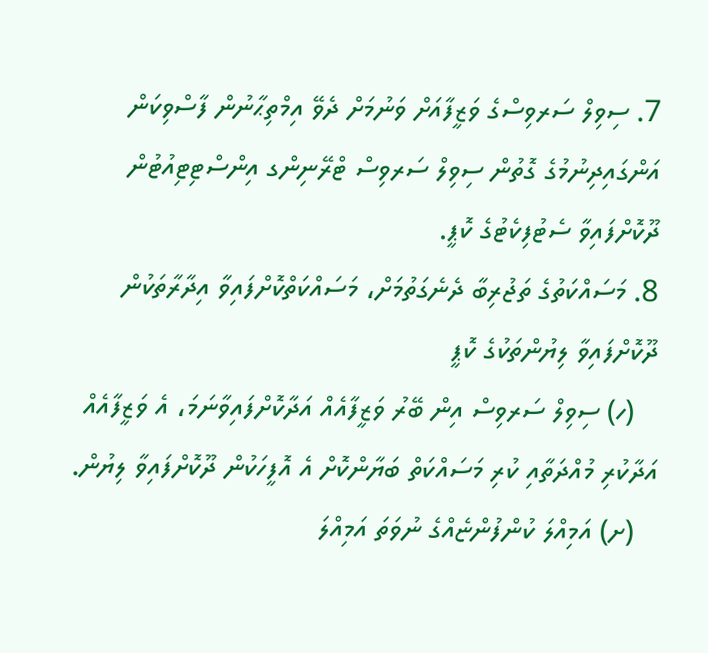7. ސިވިލް ސަރވިސްގެ ވަޒީފާއަށް ވަނުމަށް ދެވޭ އިމްތިޙާނުން ފާސްވިކަން އަންގައިދިނުމުގެ ގޮތުން ސިވިލް ސަރވިސް ޓްރޭނިންގ އިންސްޓިޓިއުޓުން ދޫކޮށްފައިވާ ސެޓުފިކެޓުގެ ކޮޕީ.
8. މަސައްކަތުގެ ތަޖުރިބާ ދެނެގަތުމަށް، މަސައްކަތްކޮށްފައިވާ އިދާރާތަކުން ދޫކޮށްފައިވާ ލިޔުންތަކުގެ ކޮޕީ
   (ހ) ސިވިލް ސަރވިސް އިން ބޭރު ވަޒީފާއެއް އަދާކޮށްފައިވާނަމަ، އެ ވަޒީފާއެއް އަދާކުރި މުއްދަތާއި ކުރި މަސައްކަތް ބަޔާންކޮށް އެ އޮފީހަކުން ދޫކޮށްފައިވާ ލިޔުން.
   (ށ) އަމިއްލަ ކުންފުންޏެއްގެ ނުވަތަ އަމިއްލަ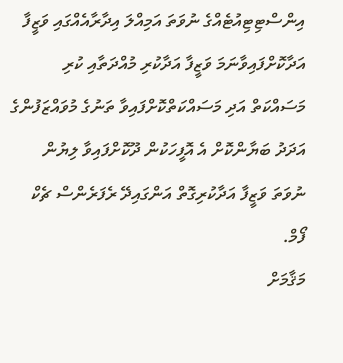އިންސްޓިޓިއުޓެއްގެ ނުވަތަ އަމިއްލަ އިދާރާއެއްގައި ވަޒީފާ އަދާކޮށްފައިވާނަމަ ވަޒީފާ އަދާކުރި މުއްދަތާއި ކުރި މަސައްކަތް އަދި މަސައްކަތްކޮށްފައިވާ ތަނުގެ މުވައްޒަފުންގެ އަދަދު ބަޔާންކޮށް އެ އޮފީހަކުން ދޫކޮށްފައިވާ ލިޔުން ނުވަތަ ވަޒީފާ އަދާކުރިގޮތް އަންގައިދޭ ރެފަރެންސް ޗެކް ފޯމް.
މަޤާމަށް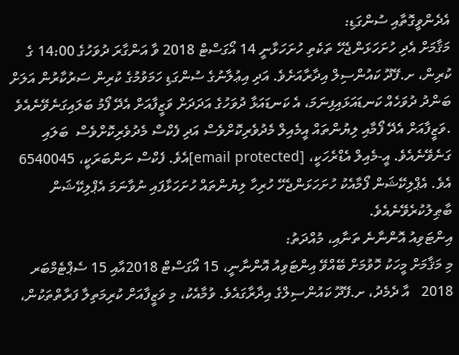އެދެންވީގޮތާއި ސުންގަޑި:
މަޤާމަށް އެދި ހުށަހަޅަންޖެހޭ ތަކެތި ހުށަހަޅާނީ 14 އޯގަސްޓް 2018 ވާ އަންގާރަ ދުވަހުގެ 14:00 ގެ ކުރިން، ށ.ފޭދޫ ކައުންސިލް އިދާރާއަށެވެ. އަދި އިޢުލާނުގެ ސުންގަޑި ހަމަވުމުގެ ކުރިން ސަރުކާރުން އަލަށް ބަންދު ދުވަހެއް ކަނޑައަޅައިފިނަމަ، އެ ކަނޑައަޅާ ދުވަހުގެ އަދަދަށް ވަޒީފާއަށް އެދޭ ފޯމު ބަލައިގަނެވޭނެއެވެ .ވަޒީފާއަށް އެދޭ ފޯމާއި ލިޔުންތައް އީމެއިލް މެދުވެރިކޮށްވެސް އަދި ފެކްސް މެދުވެރިކޮށްވެސް  ބަލައި ގަނެވޭނެއެވެ. އީ-މެއިލް އެޑްރެހަކީ، [email protected]އެވެ. ފެކްސް ނަންބަރަކީ، 6540045 އެވެ. އެޕްލިކޭޝަން ފޯމާއެކު ހުށަހަޅަންޖެހޭ ހުރިހާ ލިޔުންތައް ހުށަހަޅާފައި ނުވާނަމަ އެޕްލިކޭޝަން ބާޠިލުކުރެވޭނެއެވެ.
އިންޓަވިއު އޮންނާނެ ތަނާއި، މުއްދަތު:
މި މަޤާމަށް މީހަކު ހޮވުމަށް ބޭއްވޭ އިންޓަވިއު އޮންނާނީ، 15 އޯގަސްޓް 2018އާއި 15 ސެޕްޓެމްބަރ 2018   އާ ދެމެދު، ށ.ފޭދޫ ކައުންސިލްގެ އިދާރާގައެވެ. ވުމާއެކު، މި ވަޒީފާއަށް ކުރިމަތިލާ ފަރާތްތަކުން،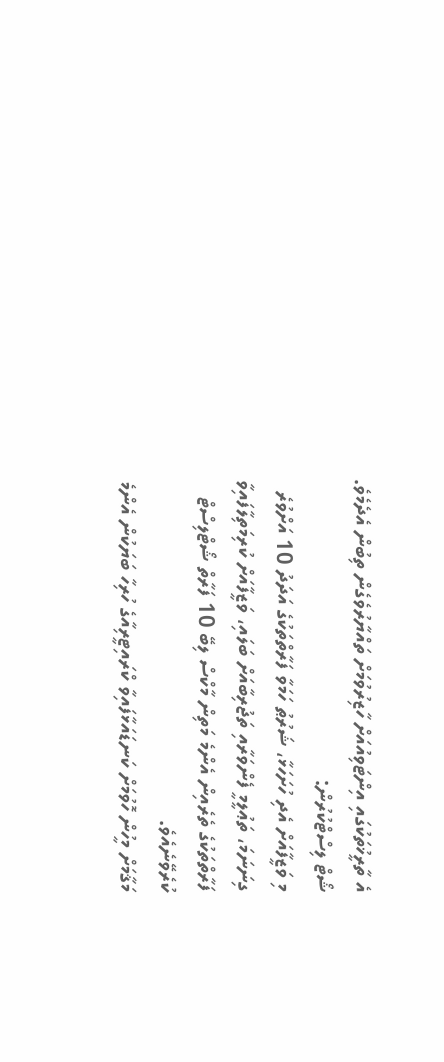އެ ތާރީޚުތަކުގައި އިންޓަވިއުއަށް ހާޒިރުވުމަށް ތައްޔާރުވެގެން ތިބުން އެދެމެވެ.
ޝޯޓް ލިސްޓްކުރުން:
މި ވަޒީފާއަށް އެދި ހުށަހަޅާ، ޝަރުޠު ހަމަވާ ފަރާތްތަކުގެ އަދަދު 10 އަށްވުރެ ގިނަނަމަ، ތަޢުލީމީ ފެންވަރާއި ތަޖުރިބާއަށް ބަލައި، ވަޒީފާއަށް ކުރިމަތިލާފައިވާ ފަރާތްތަކުގެ ތެރެއިން އެންމެ މަތިން މާކްސް ލިބޭ 10 ފަރާތް ޝޯޓްލިސްޓް ކުރެވޭނެއެވެ.
މަޤާމަށް މީހުން ހޮވުމަށް ކަނޑައަޅާފައިވާ ކްރައިޓީރިއާގެ ހުރިހާ ބަޔަކުން އެންމެ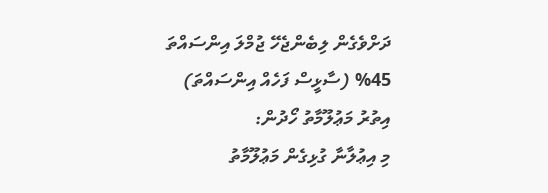ދަށްވެގެން ލިބެންޖެހޭ ޖުމްލަ އިންސައްތަ
%45 (ސާޅީސް ފަހެއް އިންސައްތަ)
އިތުރު މަޢުލޫމާތު ހޯދުން:
މި އިޢުލާނާ ގުޅިގެން މަޢުލޫމާތު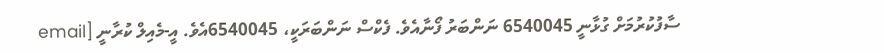ސާފުކުރުމަށް ގުޅާނީ 6540045 ނަންބަރު ފޯނާއެވެ. ފެކްސް ނަންބަރަކީ، 6540045އެވެ. އީ-މެއިލް ކުރާނީ [email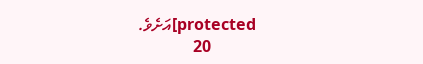protected]އަށެވެ.
           20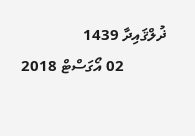ޛުލްޤައިދާ 1439
           02 އޯގަސްޓް 2018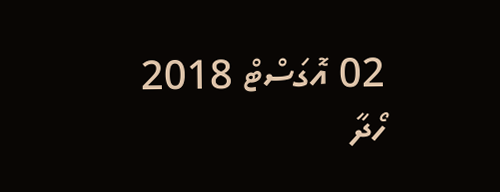02 އޮގަސްޓް 2018
ހޯދާ